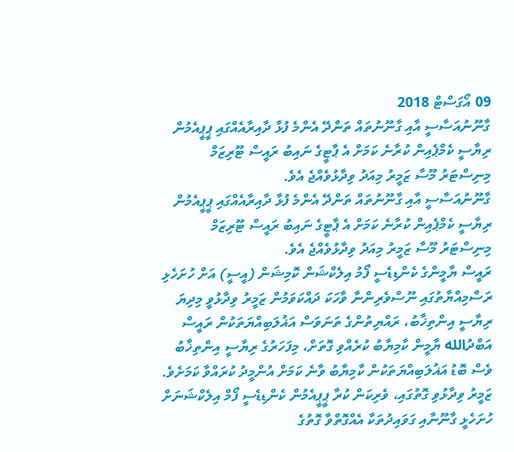09 އޯގަސްޓް 2018
ގާނޫނުއަސާސީ އާއި ގާނޫނުތައް ތަންދޭ އެންމެ ފުޅާ ދާއިރާއެއްގައި ޕީޕީއެމުން ރިޔާސީ ކެމްޕެއިން ކުރާނެ ކަމަށް އެ ޕާޓީގެ ނައިބު ރައީސް ޓޫރިޒަމް މިނިސްޓަރު މޫސާ ޒަމީރު މިއަދު ވިދާޅުވެއްޖެ އެވެ.
ގާނޫނުއަސާސީ އާއި ގާނޫނުތައް ތަންދޭ އެންމެ ފުޅާ ދާއިރާއެއްގައި ޕީޕީއެމުން ރިޔާސީ ކެމްޕެއިން ކުރާނެ ކަމަށް އެ ޕާޓީގެ ނައިބު ރައީސް ޓޫރިޒަމް މިނިސްޓަރު މޫސާ ޒަމީރު މިއަދު ވިދާޅުވެއްޖެ އެވެ.
ރައީސް ޔާމީންގެ ކެންޑިޑެސީ ފޯމު އިލެކްޝަން ކޮމިޝަން (އީސީ) އަށް ހުށަހެޅި ރަސްމިއްޔާތުގައި ނޫސްވެރިންނާ ވާހަކަ ދައްކަވަމުން ޒަމީރު ވިދާޅުވީ މިދިޔަ ރިޔާސީ އިންތިޚާބު، ރައްޔިތުންގެ ތަނަވަސް އަޣުލަބިއްޔަތަކުން ރައީސް އަބްދުالله ޔާމީން ކާމިޔާބު ކުރެއްވި ގޮތަށް، މިފަހަރުގެ ރިޔާސީ އިންތިޚާބު ވެސް ބޮޑު އަޣުލަބިއްޔަތަކުން ކާމިޔާބު ވާނެ ކަމަށް އުންމީދު ކުރައްވާ ކަމަށެވެ.
ޒަމީރު ވިދާޅުވި ގޮތުގައި، ވެރިކަން ކުރާ ޕީޕީއެމުން ކެންޑިޑެސީ ފޯމް އިލެކްޝަނަށް ހުށަހެޅީ ގާނޫނާއި ގަވައިދުތަކާ އެއްގޮތްވާ ގޮތުގެ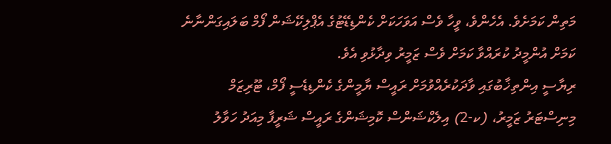މަތިން ކަމަށެވެ. އެހެންވެ، ވީހާ ވެސް އަވަހަކަށް ކެންޑިޑޭޓުގެ އެޕްލިކޭޝަން ފޯމް ބަލައިގަންނާނެ ކަމަށް އުންމީދު ކުރައްވާ ކަމަށް ވެސް ޒަމީރު ވިދާޅުވި އެވެ.
ރިޔާސީ އިންތިޚާބުގައި ވާދަކުރެއްވުމަށް ރައީސް ޔާމީންގެ ކެންޑިޑެސީ ފޯމް، ޓޫރިޒަމް މިނިސްޓަރު ޒަމީރު، (ކ-2) އިލެކްޝަންސް ކޮމިޝަންގެ ރައީސް ޝަރީފާ މިއަދު ހަވާލު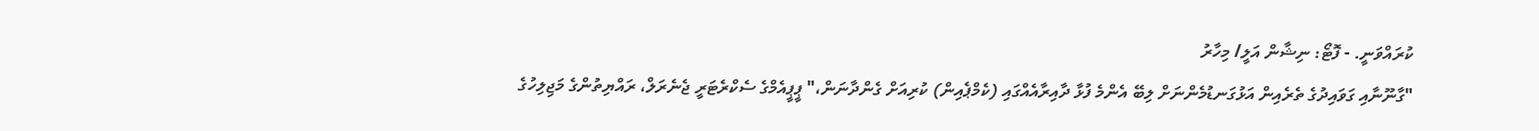ކުރައްވަނީ. - ފޮޓޯ: ނިޝާން އަލީ/ މިހާރު
"ގާނޫނާއި ގަވައިދުގެ ތެރެއިން އަޅުގަނޑުމެންނަށް ލިބޭ އެންމެ ފުޅާ ދާއިރާއެއްގައި (ކެމްޕެއިން) ކުރިއަށް ގެންދާނަން،" ޕީޕީއެމްގެ ސެކްރެޓަރީ ޖެނެރަލް، ރައްޔިތުންގެ މަޖިލިހުގެ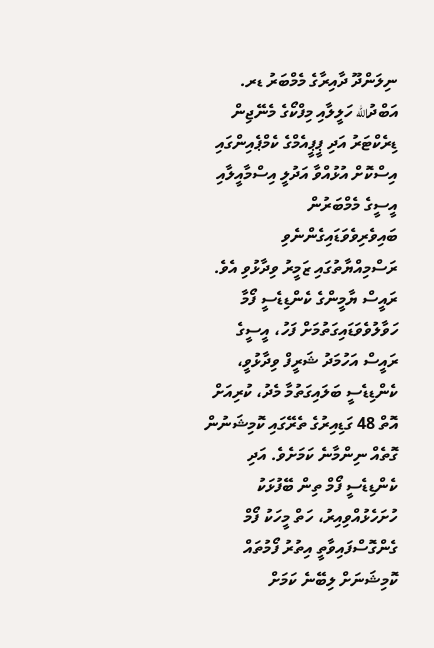ނިލަންދޫ ދާއިރާގެ މެމްބަރު ޑރ. އަބްދުالله ހަލީލާއި މިފްކޯގެ މެނޭޖިން ޑިރެކްޓަރު އަދި ޕީޕީއެމްގެ ކެމްޕެއިންގައި އިސްކޮށް އުޅުއްވާ އަދުލީ އިސްމާއީލާއި އީސީގެ މެމްބަރުން ބައިވެރިވެވަޑައިގެންނެވި ރަސްމިއްޔާތުގައި ޒަމީރު ވިދާޅުވި އެވެ.
ރައީސް ޔާމީންގެ ކެންޑިޑެސީ ފޯމާ ހަވާލުވެވަޑައިގަތުމަށް ފަހު، އީސީގެ ރައީސް އަހުމަދު ޝަރީފް ވިދާޅުވީ، ކެންޑިޑެސީ ބަލައިގަތުމާ މެދު، ކުރިއަށް އޮތް 48 ގަޑިއިރުގެ ތެރޭގައި ކޮމިޝަނުން ގޮތެއް ނިންމާނެ ކަމަށެވެ. އަދި ކެންޑިޑެސީ ފޯމް ތިން ބޭފުޅަކު ހުށަހެޅުއްވިއިރު، ހަތް މީހަކު ފޯމް ގެންގޮސްފައިވާތީ އިތުރު ފޯމުތައް ކޮމިޝަނަށް ލިބޭނެ ކަމަށް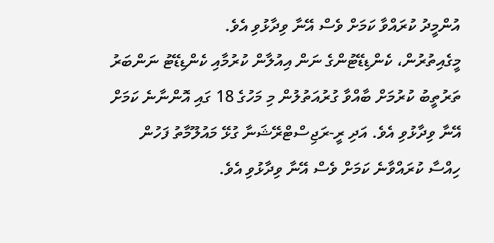އުންމީދު ކުރައްވާ ކަމަށް ވެސް އޭނާ ވިދާޅުވި އެވެ.
މީގެއިތުރުން، ކެންޑިޑޭޓުންގެ ނަން އިއުލާން ކުރުމާއި ކެންޑިޑޭޓު ނަންބަރު ތަރުތީބު ކުރުމަށް ބާއްވާ ގުރުއަތުލުން މި މަހުގެ 18 ގައި އޮންނާނެ ކަމަށް އޭނާ ވިދާޅުވި އެވެ. އަދި ރީ-ރަޖިސްޓްރޭޝަނާ ގުޅޭ މައުލޫމާތު ފަހުން ހިއްސާ ކުރައްވާނެ ކަމަށް ވެސް އޭނާ ވިދާޅުވި އެވެ.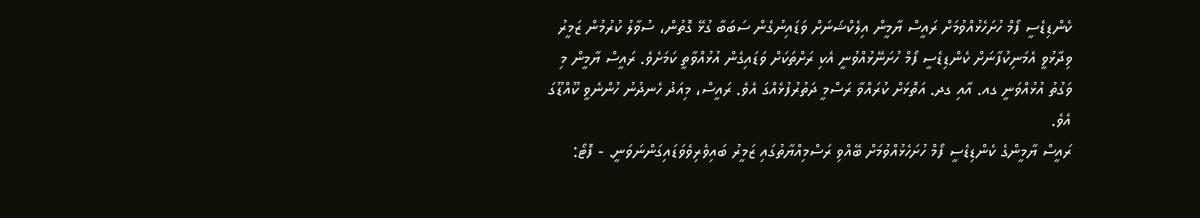ކެންޑިޑެސީ ފޯމް ހުށަހެޅުއްވުމަށް ރައީސް ޔާމީން އިލެކްޝަނަށް ވަޑައިނުގެން ސަބަބާ ގުޅޭ ގޮތުން، ސުވާލު ކުރުމުން ޒަމީރު ވިދާޅުވީ އެމަނިކުފާނަށް ކެންޑިޑެސީ ފޯމް ހުށަނޭޅުއްވުނީ އެކި ރަށްތަކަށް ވަޑައިގެން އުޅުއްވާތީ ކަމަށެވެ. ރައީސް ޔާމީން މި ވަގުތު އުޅުއްވަނީ ގއ. އާއި ގދ. އަތޮޅަށް ކުރައްވާ ރަސްމީ ދަތުރުފުޅެއްގަ އެވެ. ރައީސް، މިއަދު ހެނދުނު ހުންނެވީ ކޫއްޑޫގަ އެވެ.
ރައީސް ޔާމީންގެ ކެންޑިޑެސީ ފޯމް ހުށަހެޅުއްވުމަށް ބޭއްވި ރަސްމިއްޔާތުގައި ޒަމީރު ބައިވެރިވެވަޑައިގަންނަވަނީ. - ފޮޓޯ: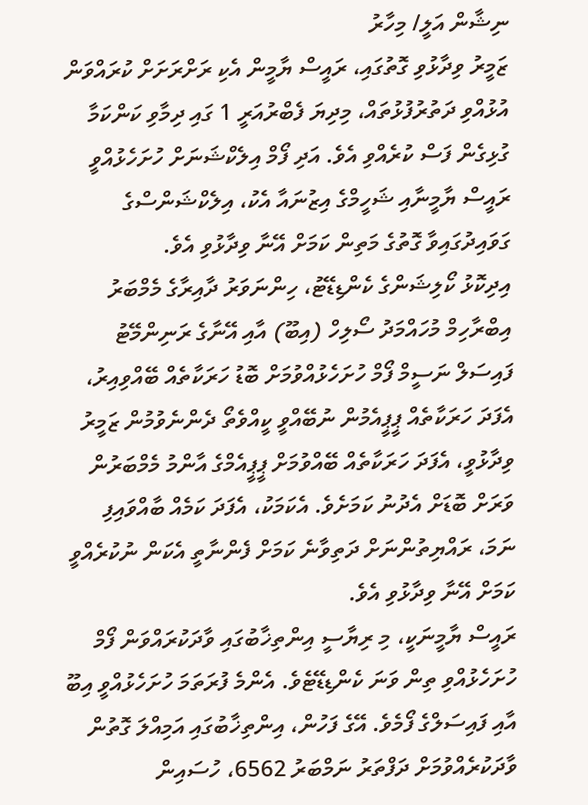ނިޝާން އަލީ/ މިހާރު
ޒަމީރު ވިދާޅުވި ގޮތުގައި، ރައީސް ޔާމީން އެކި ރަށްރަށަށް ކުރައްވަން އުޅުއްވި ދަތުރުފުޅުތައް، މިދިޔަ ފެބްރުއަރީ 1 ގައި ދިމާވި ކަންކަމާ ގުޅިގެން ފަސް ކުރެއްވި އެވެ. އަދި ފޯމް އިލެކްޝަނަށް ހުށަހެޅުއްވީ ރައީސް ޔާމީނާއި ޝަހީމްގެ އިޒުނައާ އެކު، އިލެކްޝަންސްގެ ގަވައިދުގައިވާ ގޮތުގެ މަތިން ކަމަށް އޭނާ ވިދާޅުވި އެވެ.
އިދިކޮޅު ކޯލިޝަންގެ ކެންޑިޑޭޓު، ހިންނަވަރު ދާއިރާގެ މެމްބަރު އިބްރާހިމް މުހައްމަދު ސޯލިހް (އިބޫ) އާއި އޭނާގެ ރަނިންމޭޓު ފައިސަލް ނަސީމް ފޯމް ހުށަހެޅުއްވުމަށް ބޮޑު ހަރަކާތެއް ބޭއްވިއިރު، އެފަދަ ހަރަކާތެއް ޕީޕީއެމުން ނުބޭއްވީ ކީއްވެތޯ ދެންނެވުމުން ޒަމީރު ވިދާޅުވީ، އެފަދަ ހަރަކާތެއް ބޭއްވުމަށް ޕީޕީއެމްގެ އާންމު މެމްބަރުން ވަރަށް ބޮޑަށް އެދުނު ކަމަށެވެ. އެކަމަކު، އެފަދަ ކަމެއް ބާއްވައިފި ނަމަ، ރައްޔިތުންނަށް ދަތިވާނެ ކަމަށް ފެންނާތީ އެކަން ނުކުރެއްވީ ކަމަށް އޭނާ ވިދާޅުވި އެވެ.
ރައީސް ޔާމީނަކީ، މި ރިޔާސީ އިންތިޚާބުގައި ވާދަކުރައްވަން ފޯމް ހުށަހެޅުއްވި ތިން ވަނަ ކެންޑިޑޭޓެވެ. އެންމެ ފުރަތަމަ ހުށަހެޅުއްވީ އިބޫ އާއި ފައިސަލްގެ ފޯމެވެ. އޭގެ ފަހުން، އިންތިޚާބުގައި އަމިއްލަ ގޮތުން ވާދަކުރެއްވުމަށް ދަފްތަރު ނަމްބަރު 6562، ހުސައިން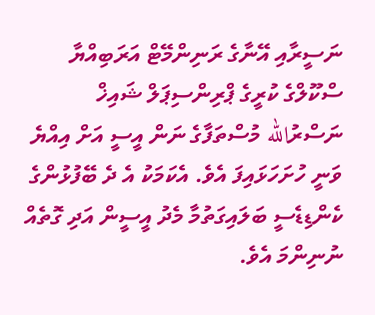ނަސީރާއި އޭނާގެ ރަނިންމޭޓް އަރަބިއްޔާ ސްކޫލްގެ ކުރީގެ ޕްރިންސިޕަލް ޝައިޚް ނަސްރުالله މުސްތަފާގެ ނަން އީސީ އަށް އިއްޔެ ވަނީ ހުށަހަޅައިފަ އެވެ. އެކަމަކު އެ ދެ ބޭފުޅުންގެ ކެންޑިޑެސީ ބަލައިގަތުމާ މެދު އީސީން އަދި ގޮތެއް ނުނިންމަ އެވެ.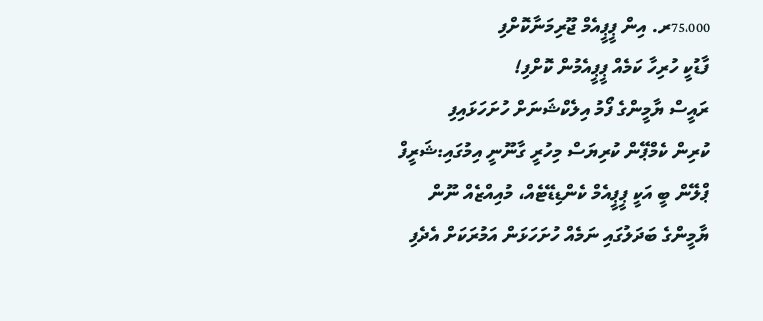75،000ރ. އިން ޕީޕީއެމް ޖޫރިމަނާކޮށްފި
ފާޑުކީ ހުރިހާ ކަމެއް ޕީޕީއެމުން ކޮށްފި!
ރައީސް ޔާމީންގެ ފޯމު އިލެކްޝަނަށް ހުށަހަޅައިފި
ކުރިން ކެމްޕޭން ކުރިޔަސް މިހުރީ ގާނޫނީ އިމުގައި:ޝަރީފް
ޕްލޭން ބީ އަކީ ޕީޕީއެމް ކެންޑިޑޭޓެއް، މުއިއްޒެއް ނޫން
ޔާމީންގެ ބަދަލުގައި ނަމެއް ހުށަހަޅަން އަމުރަކަށް އެދެފި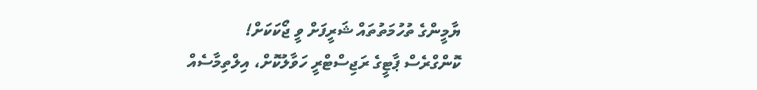ޔާމީންގެ ތުހުމަތުތައް ޝަރީފަށް ވީ ޖޯކަކަށް!
ކޮންގްރެސް ޕާޓީގެ ރަޖިސްޓްރީ ހަވާލުކޮށް، އިލްތިމާސެއް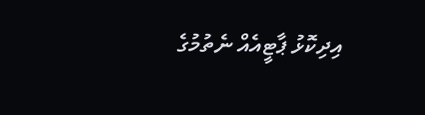އިދިކޮޅު ޕާޓީއެއް ނެތުމުގެ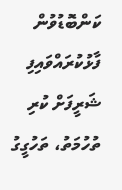ކަންބޮޑުވުން ފާޅުކުރައްވައިފި
ޝަރީފަށް ކުރި ތުހުމަތު، ތަހުގީގު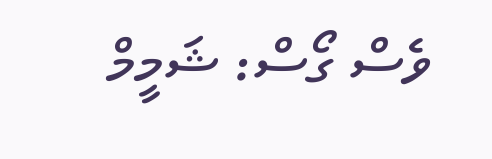ވެސް ގޯސް: ޝަމީމް